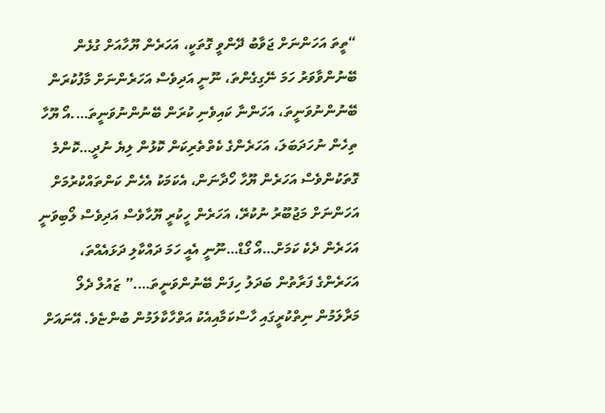“ތީތަ އަހަންނަށް ޖަވާބު ދޭންވީ ގޮތަކީ، އަހަރެން ޔޫހާއަށް ގުޅެން ބޭނުންވާވަރު ހަމަ ނޭގިގެންތަ، ނޫނީ އަދިވެސް އަހަރެންނަށް މާފުކުރަން ބޭނުންނުވަނީތަ، އަހަންނާ ކައިވެނި ކުރަން ބޭނުންނުވަނީތަ….އޯ ޔޫހާ ތިހެން ނުހަދަބަލަ، އަހަރެންގެ ކެތްތެރިކަން ކޮޅުން ލިޔެ ނުދީ…ކޮންމެ ގޮތަކުންވެސް އަހަރެން ޔޫހާ ހޯދާނަން، އެކަމަކު އެހެން ކަންތައްކުރުމަށް އަހަންނަށް މަޖުބޫރު ނުކުރޭ، އަހަރެން ހީކުރީ ޔޫހާވެސް އަދިވެސް ލޯބިވަނީ އަހަރެން ދެކެ ކަމަށް…އޯ ގޯޑް…ނޫނީ އެއީ ހަމަ ދައްކާލި ދަޅައެއްތަ، އަހަރެންގެ ފަރާތުން ބަދަލު ހިފަން ބޭނުންވަނީތަ….” ޒައުލް ދެލޯ މަރާލަމުން ނިތްކުރީގައި ހާސްކަމާއިއެކު އަތްހާކާލަމުން ބުންޏެވެ. އޭނައަށް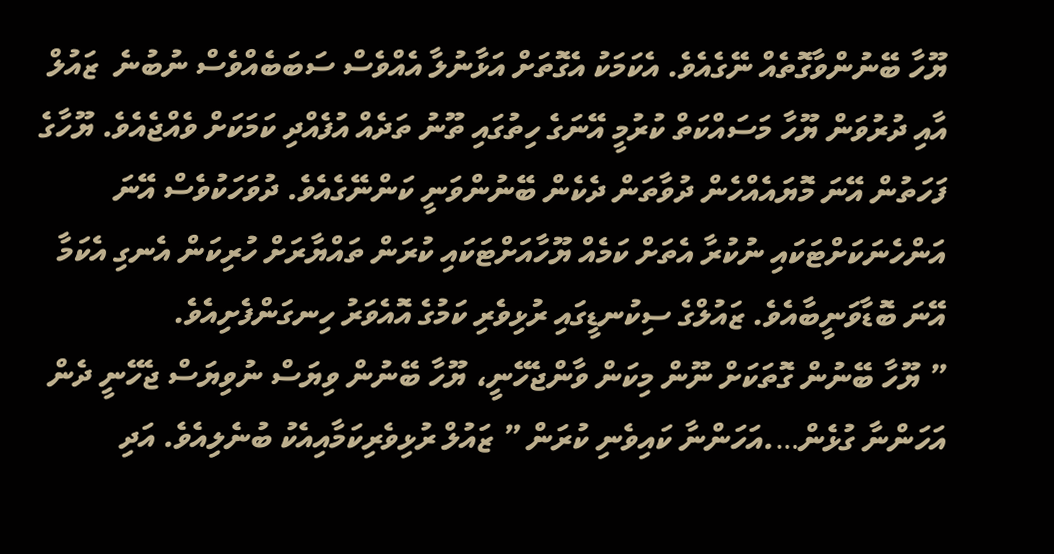ޔޫހާ ބޭނުންވާގޮތެއް ނޭގެއެވެ. އެކަމަކު އެގޮތަށް އަޅާނުލާ އެއްވެސް ސަބަބެއްވެސް ނުބުނެ  ޒައުލް އާއި ދުރުވަން ޔޫހާ މަސައްކަތް ކުރުމީ އޭނަގެ ހިތުގައި ތޫނު ތަދެއް އުފެއްދި ކަމަކަށް ވެއްޖެއެވެ. ޔޫހާގެ ފަހަތުން އޭނަ މޮޔައެއްހެން ދުވާތަން ދެކެން ބޭނުންވަނީ ކަންނޭގެއެވެ. ދުވަހަކުވެސް އޭނަ އަންހެނަކަށްޓަކައި ނުކުރާ އެތަށް ކަމެއް ޔޫހާއަށްޓަކައި ކުރަން ތައްޔާރަށް ހުރިކަން އެނގި އެކަމާ އޭނަ ބޮޑާވަނީބާއެވެ. ޒައުލްގެ ސިކުނޑީގައި ރުޅިވެރި ކަމުގެ އޮއެވަރު ހިނގަންފެށިއެވެ.
” ޔޫހާ ބޭނުން ގޮތަކަށް ނޫން މިކަން ވާންޖެހޭނީ، ޔޫހާ ބޭނުން ވިޔަސް ނުވިޔަސް ޖެހޭނީ ދެން އަހަންނާ ގުޅެން….އަހަންނާ ކައިވެނި ކުރަން ” ޒައުލް ރުޅިވެރިކަމާއިއެކު ބުނެލިއެވެ. އަދި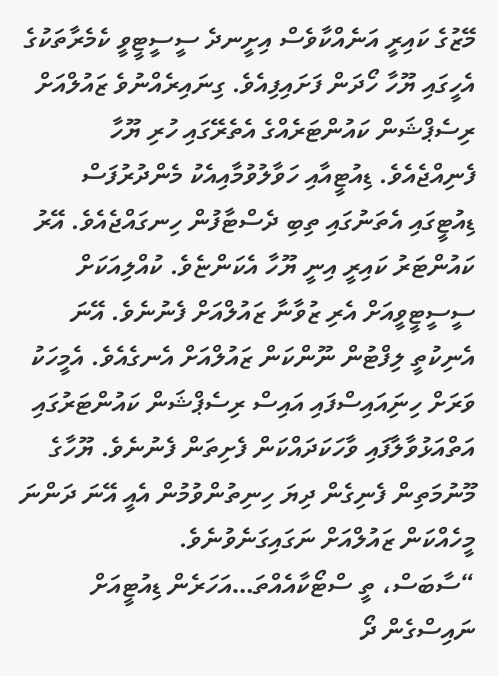މޭޒުގެ ކައިރީ އަނެއްކާވެސް އިށީނދެ ސީސީޓީވީ ކެމެރާތަކުގެ އެހީގައި ޔޫހާ ހޯދަން ފަށައިފިއެވެ. ގިނައިރެއްނުވެ ޒައުލްއަށް ރިސެޕްޝަން ކައުންޓަރެއްގެ އެތެރޭގައި ހުރި ޔޫހާ ފެނިއްޖެއެވެ. ޑިއުޓީއާއި ހަވާލުވުމާއިއެކު މެންދުރުފަސް ޑިއުޓީގައި އެތަނުގައި ތިބި ދެސްޓާފުން ހިނގައްޖެއެވެ. އޭރު ކައުންޓަރު ކައިރީ އިނީ ޔޫހާ އެކަންޏެވެ. ކުއްލިއަކަށް ސީސީޓީވީއަށް އެރި ޒުވާނާ ޒައުލްއަށް ފެނުނެވެ. އޭނަ އެނިކުތީ ލިފްޓުން ނޫންކަން ޒައުލްއަށް އެނގެއެވެ. އެމީހަކު ވަރަށް ހިނިައައިސްފައި އައިސް ރިސެޕްޝަން ކައުންޓަރުގައި އަތްއަޅުވާލާފައި ވާހަކަދައްކަން ފެށިތަން ފެނުނެވެ. ޔޫހާގެ މޫނުމަތިން ފެނިގެން ދިޔަ ހިނިތުންވުމުން އެއީ އޭނަ ދަންނަ މީހެއްކަން ޒައުލްއަށް ނަގައިގަނެވުނެވެ.
“ސާބަސް، ތީ ސްޓޯކާއެއްތަ…އަހަރެން ޑިއުޓީއަށް ނައިސްގެން ދޯ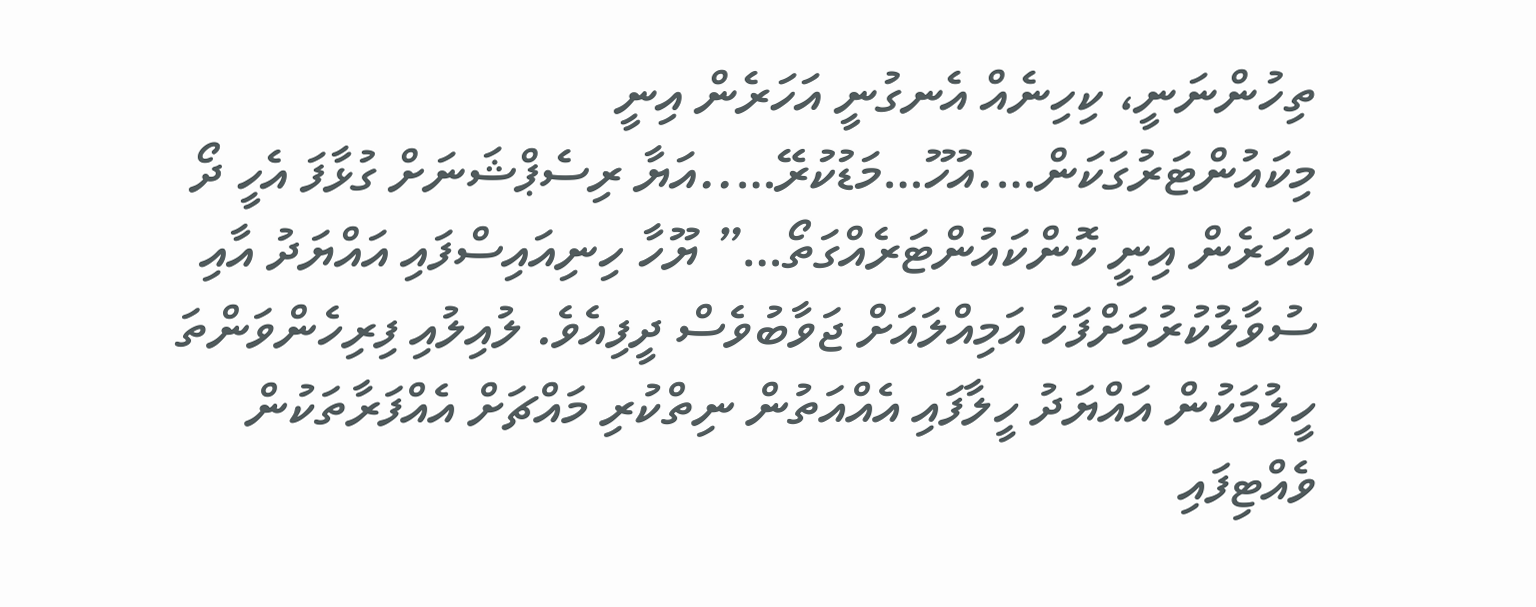ތިހުންނަނީ، ކިހިނެއް އެނގުނީ އަހަރެން އިނީ މިކައުންޓަރުގަކަން….އުހޫ…މަޑުކުރޭ…..އަޔާ ރިސެޕްޝަނަށް ގުޅާފަ އެހީ ދޯ އަހަރެން އިނީ ކޮންކައުންޓަރެއްގަތޯ…” ޔޫހާ ހިނިއައިސްފައި އައްޔަދު އާއި ސުވާލުކުރުމަށްފަހު އަމިއްލައަށް ޖަވާބުވެސް ދީފިއެވެ. ލުއިލުއި ފިރިހެންވަންތަ ހީލުމަކުން އައްޔަދު ހީލާފައި އެއްއަތުން ނިތްކުރި މައްޗަށް އެއްފަރާތަކުން ވެއްޓިފައި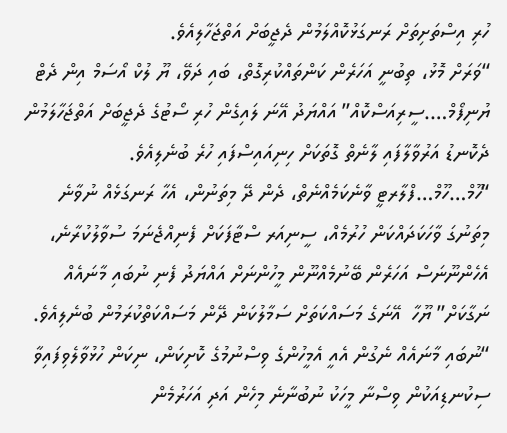ހުރި އިސްތަށިތަށް ރަނގަޅުކޮއްލަމުން ދެޖީބަށް އަތްޖަހާލިއެވެ.
“ވަރަށް މޮޅު، ތިބުނީ އަހަރެން ކަންތައްކުރިގޮތް، ބައި ދަވޭ، ޔޫ ލުކް އޯސަމް އިން ދެޓް ޔުނިފޯމް….ސީރިއަސްކޮއް” އައްޔަދު އޭނަ ލައިގެން ހުރި ސޯޓުގެ ދެޖީބަށް އަތްޖަހާލަމުން ދެކޮނޑު އަރުވާލާފައި ލާނެތް ގޮތަކަށް ހިނިއައިސްފައި ހުރެ ބުނެލިއެވެ.
“ހޫމް…ހޫމް…ފްލާރޓީ ވާނެކަމެއްނެތް، ދެން ދޭ މިތަނުން، އެހާ ރަނގަޅެއް ނުވާނެ މިތަނުގަ ވާހަކަދައްކަން ހުރުމެއް، ސީނިއަރ ސްޓާފަކަށް ފެނިއްޖެނަމަ ސުވާލުކުރާނެ، އެހެންނޫނަސް އަހަރެން ބޭނުމެއްނޫން މީހުންނަށް އައްޔަދު ފެނި ނުބައި މާނައެއް ނަގާކަށް” ޔޫހާ  އޭނަގެ މަސައްކަތަށް ސަމާލުކަން ދޭން މަސައްކަތްކުރަމުން ބުނެލިއެވެ.
“ނުބައި މާނައެއް ނެގުން އެއީ އެމީހުންގެ ވިސްނުމުގެ ކޮށިކަން، ނިކަން ހުޅުވާލެވިފައިވާ ސިކުނޑިއަކުން ވިސްނާ މީހަކު ނުބުނާނެ މިހެން އަދި އަހަރުމެން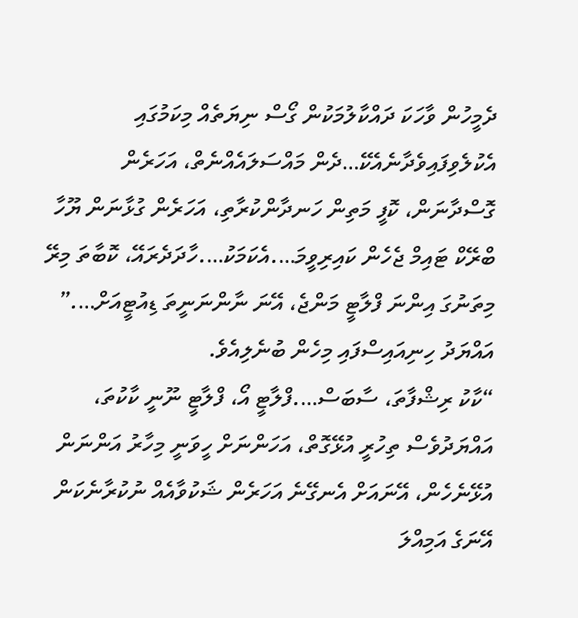ދެމީހުން ވާހަކަ ދައްކާލުމަކުން ގޯސް ނިޔަތެއް މިކަމުގައި އެކުލެވިފައިވެދާނެއެކޭ…ދެން މައްސަލައެއްނެތް، އަހަރެން ގޮސްދާނަން، ކޮފީ މަތިން ހަނދާންކުރާތި، އަހަރެން ގުޅާނަން ޔޫހާ ބްރޭކް ޓައިމް ޖެހެން ކައިރިވީމަ….އެކަމަކު….ހާދަދެރައޭ، ކޮބާތަ މިރޭ މިތަނުގަ އިންނަ ފްލާޓީ މަންޖެ، އޭނަ ނާންނަނީތަ ޑިއުޓީއަށް….” އައްޔަދު ހިނިއައިސްފައި މިހެން ބުނެލިއެވެ.
“ކާކު ރިޝްފާތަ، ސާބަސް….ފްލާޓީ އޯ، ފްލާޓީ ނޫނީ ކާކުތަ، އައްޔަދުވެސް ތިހުރީ އުޅޭގޮތް، އަހަންނަށް ހީވަނީ މިހާރު އަންނަން އުޅޭނެހެން، އޭނައަށް އެނގޭނެ އަހަރެން ޝަކުވާއެއް ނުކުރާނެކަން އޭނަގެ އަމިއްލަ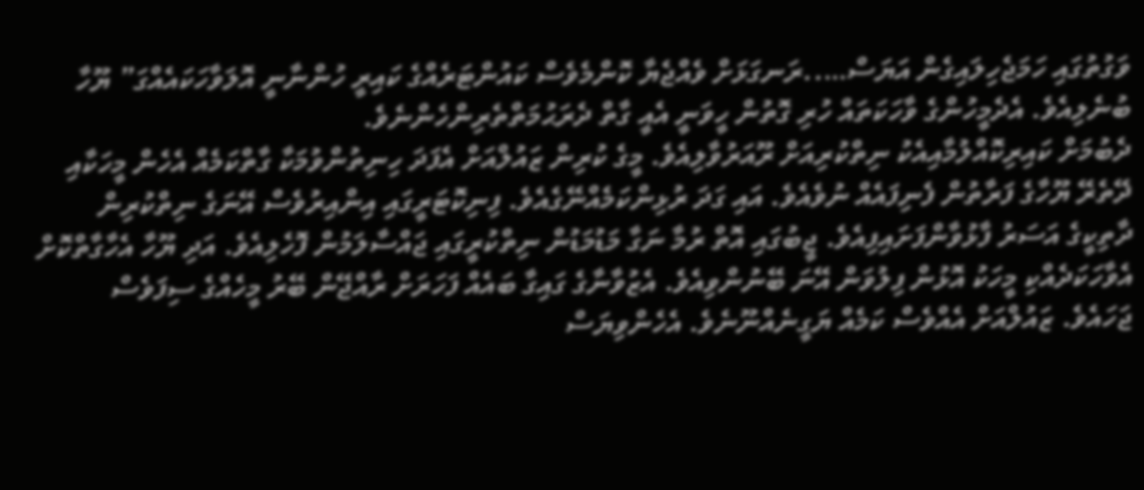ވަގުތުގައި ހަމަޖެހިލައިގެން އަޔަސް…..ރަނގަޅަށް ވެއްޖެޔާ ކޮންމެވެސް ކައުންޓަރެއްގެ ކައިރީ ހުންނާނީ އޮލަވާހަކައެއްގަ” ޔޫހާ ބުނެލިއެވެ. އެދެމީހުންގެ ވާހަކަތައް ހުރި ގޮތުން ހީވަނީ އެއީ ގާތް ދެރަޙުމަތްތެރިންހެންނެވެ.
ދެބުމަށް ކައިރިކޮއްލުމާއިއެކު ނިތްކުރިއަށް ރޫއަރުވާލިއެވެ. މީގެ ކުރިން ޒައުލްއަށް އެފަދަ ހިނިތުންވުމަކާ ގާތްކަމެއް އެހެން މީހަކާއި ދޭތެރޭ ޔޫހާގެ ފަރާތުން ފެނިފައެއް ނުވެއެވެ. އައި ގަދަ ރުޅިންކަމެއްނޭގެއެވެ. ފިނިކޮޓަރީގައި އިންއިރުވެސް އޭނަގެ ނިތްކުރިން ދާތިކީގެ އަސަރު ފާޅުވާންފަށައިފިއެވެ. ޖީބުގައި އޮތް ރުމާ ނަގާ މަޑުމަޑުން ނިތްކުރީގައި ޖައްސާލަމުން ފޮހެލިއެވެ. އަދި ޔޫހާ އެހާގާތްކޮށް އެވާހަކަދެއްކި މީހަކު އޮޅުން ފިލުވަން އޭނަ ބޭނުންވިއެވެ. އެޒުވާނާގެ ގައިގާ ބައެއް ފަހަރަށް ރާއްޖޭން ބޭރު މީހެއްގެ ސިފަވެސް ޖަހައެވެ. ޒައުލްއަށް އެއްވެސް ކަމެއް ޔަގީނެއްނޫނެވެ. އެހެންވިޔަސް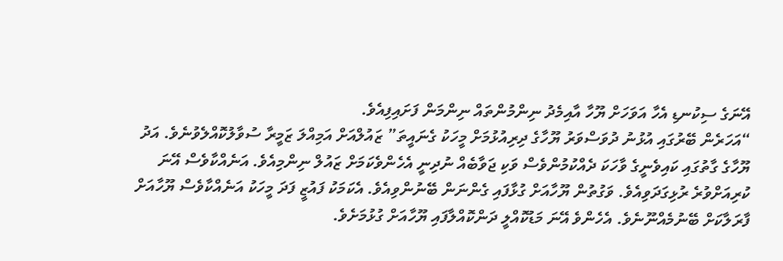އޭނަގެ ސިކުނޑި އެހާ އަވަހަށް ޔޫހާ އާއިމެދު ނިންމުންތައް ނިންމަން ފަށައިފިއެވެ.
“އަހަރެން ބޭރުގައި އުޅުނު ދުވަސްވަރު ޔޫހާގެ ދިރިއުޅުމަށް މީހަކު ގެނައީތަ” ޒައުލްއަށް އަމިއްލަ ޒަމީރާ ސުވާލުކޮއްލެވުނެވެ. އަދު ޔޫހާގެ ގާތުގައި ކައިވެނީގެ ވާހަކަ ދެއްކުމުންވެސް ވަކި ޖަވާބެއް ނުދިނީ އެހެންވެކަމަށް ޒައުލް ނިންމިއެވެ. އަނެއްކާވެސް އޭނަ ކުރިއަށްވުރެ ރުޅިގަދަވިއެވެ. ވަގުތުން ޔޫހާއަށް ގުޅާފައި ގެންނަން ބޭނުންވިއެވެ. އެކަމަކު ފައުޒީ ފަދަ މީހަކު އަނެއްކާވެސް ޔޫހާއަށް ފާރަލާކަށް ބޭނުމެއްނޫނެވެ. އެހެންވެ އޭނަ މަޑުކޮއްލީ ދަންކޮއްލާފައި ޔޫހާއަށް ގުޅުމަށެވެ.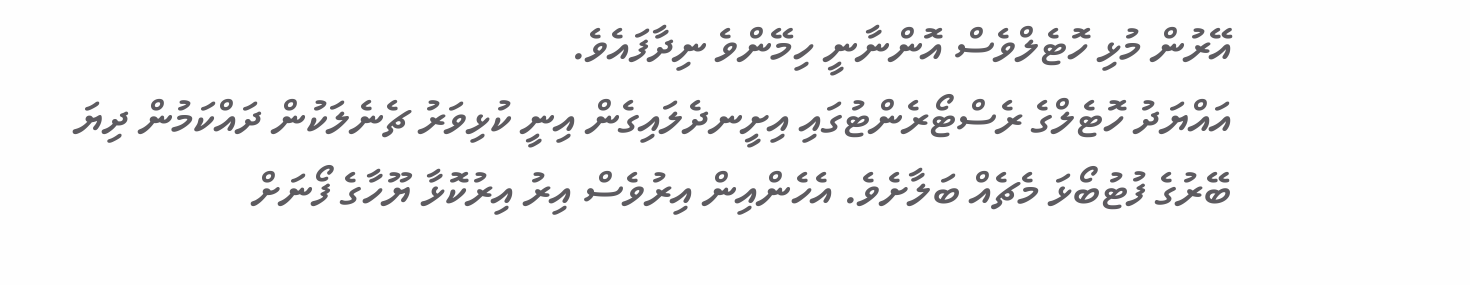އޭރުން މުޅި ހޮޓެލްވެސް އޮންނާނީ ހިމޭންވެ ނިދާފައެވެ.
އައްޔަދު ހޮޓެލްގެ ރެސްޓޯރެންޓުގައި އިށީނދެލައިގެން އިނީ ކުޅިވަރު ޗެނެލަކުން ދައްކަމުން ދިޔަ ބޭރުގެ ފުޓުބޯޅަ މެޗެއް ބަލާށެވެ. އެހެންއިން އިރުވެސް އިރު އިރުކޮޅާ ޔޫހާގެ ފޯނަށް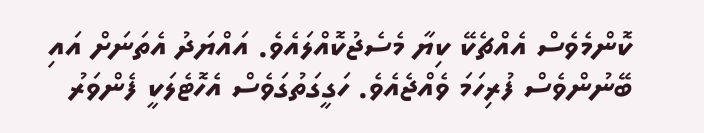ކޮންމެވެސް އެއްޗެކޭ ކިޔާ މެސެޖުކޮއްލައެވެ. އައްޔަދު އެތަނަށް އައި ބޭނުންވެސް ފުރިހަމަ ވެއްޖެއެވެ. ހަގީގަތުގަވެސް އެހޮޓެލަކީ ފެންވަރު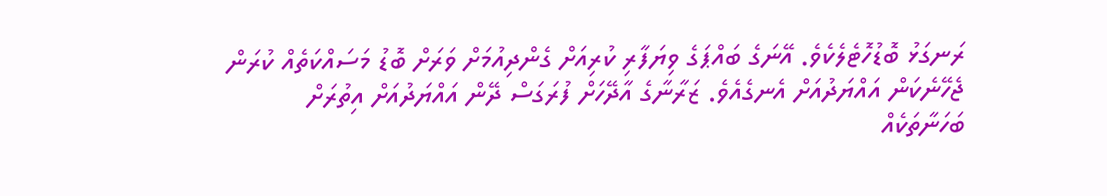ރަނގަޅު ބޮޑުހޮޓެލެކެވެ. އޭނަގެ ބައްޕަގެ ވިޔަފާރި ކުރިއަށް ގެންދިއުމަށް ވަރަށް ބޮޑު މަސައްކަތެއް ކުރަން ޖެހޭނެކަން އައްޔަދުއަށް އެނގެއެވެ. ޒަރާނާގެ އާދޭހަށް ފުރަގަސް ދޭން އައްޔަދުއަށް އިތުރަށް ބަހަނާތަކެއް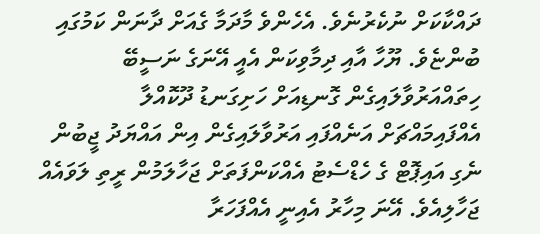ދައްކާކަށް ނުކެރުނެވެ. އެހެންވެ މާދަމާ ގެއަށް ދާނަން ކަމުގައި ބުންޏެވެ. ޔޫހާ އާއި ދިމާވިކަން އެއީ އޭނަގެ ނަސީބޭ ހިތައްއަރުވާލައިގެން ގޮނޑިއަށް ހަށިގަނޑު ދޫކޮއްލާ އެއްފައިމައްޗަށް އަނެއްފައި އަރުވާލައިގެން އިން އައްޔަދު ޖީބުން ނެގި އައިޕޮޓް ގެ ހެޑްސެޓު އެއްކަންފަތަށް ޖަހާލަމުން ރީތި ލަވައެއް ޖަހާލިއެވެ. އޭނަ މިހާރު އެއިނީ އެއްފަހަރާ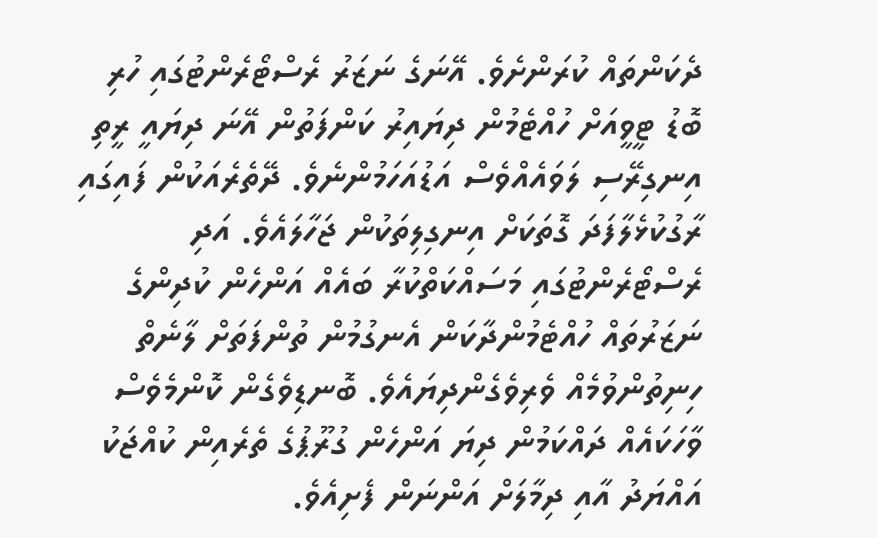ދެކަންތައް ކުރަންށެވެ. އޭނަގެ ނަޒަރު ރެސްޓޯރެންޓުގައި ހުރި ބޮޑު ޓީވީއަށް ހުއްޓެމުން ދިޔައިރު ކަންފަތުން އޭނަ ދިޔައީ ރީތި އިނގިރޭސި ލަވައެއްވެސް އަޑުއަހަމުންނެވެ. ދޭތެރެއަކުން ފައިގައި ރާގުކުޅެލާފަދަ ގޮތަކަށް އިނގިލިތަކުން ޖަހާލައެވެ. އަދި ރެސްޓޯރެންޓުގައި މަސައްކަތްކުރާ ބައެއް އަންހެން ކުދިންގެ ނަޒަރުތައް ހުއްޓެމުންދާކަން އެނގުމުން ތުންފަތަށް ލާނެތް ހިނިތުންވުމެއް ވެރިވެގެންދިޔައެވެ. ބޮނޑިވެގެން ކޮންމެވެސް ވާހަކައެއް ދައްކަމުން ދިޔަ އަންހެން ގުރޫޕުގެ ތެރެއިން ކުއްޖަކު އައްޔަދު އާއި ދިމާލަށް އަންނަން ފެށިއެވެ.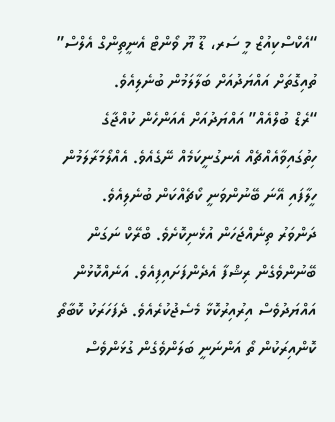“އެކްސްކިއުޒް މީ ސަރ، ޑޫ ޔޫ ވޯންޓް އެނީތިންގް އެލްސް” ތުއިގޮތަށް އައްޔަދުއަށް ބަލާލަމުން ބުނެލިއެވެ.
“ރެޑް ބުލްއެއް” އައްޔަދުއަށް އެއަންހެން ކުއްޖާގެ ހިތުގައިވާއެއްޗެއް އެނގުނީކަމެއް ނޭގެއެވެ. އެއްލޯމަރާލަމުން ހީލާފައި އޭނަ ބޭނުންވަނީ ކޯޗެއްކަން ބުނެލިއެވެ.
ދަންވަރު ތިނެއްޖަހަން އުޅެނިކޮށެވެ. ބްރޭކް ނަގަން ބޭނުންވެގެން ރިޝްފާ އެދެންފަށައިފިއެވެ. އަނެއްކޮޅުން އައްޔަދުވެސް އިރުއިރުކޮޅާ މެސެޖުކުރެއެވެ. ދެފަހަރަކު ކޮބާތޯ ކޮންއިރަކުން ތޯ އަންނަނީ ބަލަންވެގެން ގުޅަންވެސް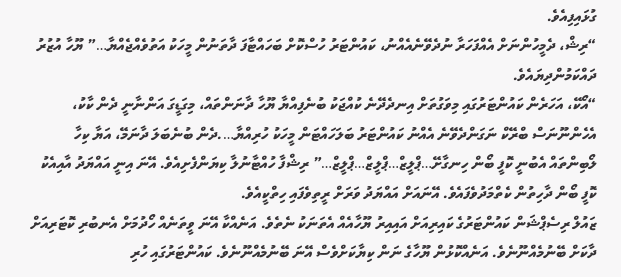ގުޅައިފިއެވެ.
“ރިޝް، ދެމީހުންނަށް އެއްފަހަރާ ނުދެވޭނެއެއްނު، ކައުންޓަރު ހުސްކޮށް ބަހައްޓާފަ ދާތަނުން މީހަކު އަތުވެއްޖެއްޔާ…” ޔޫހާ އުޒުރު ދައްކަމުންދިޔައެވެ.
“އޯކޭ، އަހަރެން ކައުންޓަރުގައި މިވަގުތަށް އިނދެދޭނެ ކުއްޖަކު ބުނެފިއްޔާ ޔޫހާ ދާނަންތައް، މިގަޑީގަ އަންނާނީ ދެން ކާކު، އެހެންނޫނަސް ބްރޭކް ނަގަންދެވޭނެ އެއްނު ކައުންޓަރު ބަލަހައްޓަން މީހަކު ހުރިއްޔާ….ދެން ބުނެބަލަ ދާނަމޭ، އަޔާ ކިހާ ލޯބިންތައް އެބުނީ ކޮފީ ބޯން ހިނގާށޭ…ޕްލީޒް…ޕްލީޒް…ޕްލީޒް…” ރިޝްފާ ހުއްޓާނުލާ ކިޔަންފެށިއެވެ. އޭނަ އިނީ އައްޔަދު އާއިއެކު ކޮފީ ބޯން ދާހިތުން ކެތްމަދުވެފައެވެ. އޭނައަށް އައްޔަދު ވަރަށް ރީތިވެފައި ހިތްކީއެވެ.
ޒައުލް ރިސެޕްޝަން ކައުންޓަރުގެ ކައިރިއަށް އައިއިރު ޔޫހާއެއް އެތަނަކު ނެތެވެ. އަނެއްކާ އޭނަ ވީތަނެއް ހޯދުމަށް އެނބުރި ކޮޓަރިއަށް ދާކަށް ބޭނުމެއްނޫނެވެ. އަނެއްކޮޅުން ޔޫހާގެ ނަން ކިޔާކަށްވެސް އޭނަ ބޭނުމެއްނޫނެވެ. ކައުންޓަރުގައި ހުރި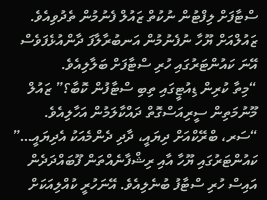ސްޓާފަށް ލިފްޓުން ނުކުތް ޒައުލް ފެނުމުން ތެދުވިއެވެ. ޒައުލްއަށް ޔޫހާ ނުފެނުމުން އަނބުރާލާފަ ދާންއުޅެފަވެސް އޭނަ ކައުންޓަރުގައި ހުރި ސްޓާފަށް ބަލާލިއެވެ.
“މިތާ ކުރިން ޑިއުޓީގައި ތިބި ސްޓާފުން ކޮބާ؟” ޒައުލް މޫނުމަތިން ސީރިއަސްގޮތް ދައްކާލަމުން އަހާލިއެވެ.
“ސަރ، ބްރޭކްއަށް ދިޔައީ، ދާދި ދެންމެއަކު އެދިޔައީ…” ކައުންޓަރުގައި ޔޫހާ އާއި ރިޝްފާނެއްތަން ފޫބައްދަދެން އައިސް ހުރި ސްޓާފު ބުނެލިއެވެ. އޭނަހުރީ ކުއްލިއަކަށް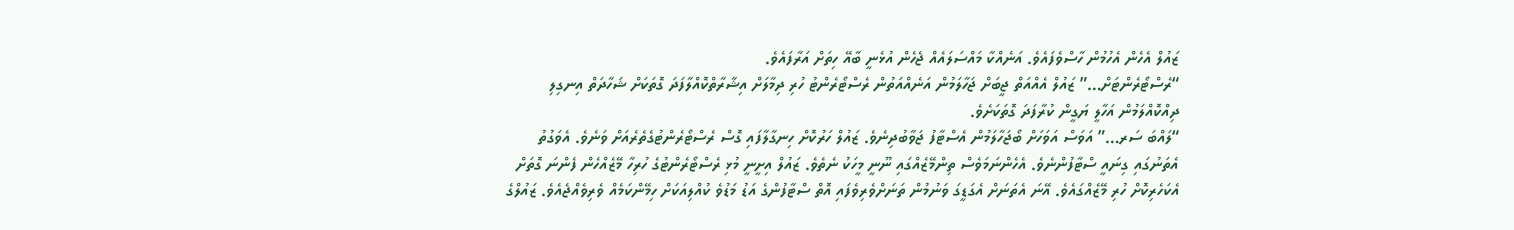ޒައުލް އެހެން އެހުމުން ހާސްވެފައެވެ. އަނެއްކާ މައްސަލައެއް ޖެހެން އުޅެނީ ބާއޭ ހިތަށް އަރާފައެވެ.
“ރެސްޓޯރެންޓަށް…” ޒައުލް އެއްއަތް ޖީބަށް ޖަހާލަމުން އަނެއްއަތުން ރެސްޓޯރެންޓު ހުރި ދިމާލަށް އިޝާރާތްކޮއްލާފަދަ ގޮތަކަށް ޝަހާދަތް އިނގިލި ދިއްކޮއްލަމުން އަހާލީ ޔަގީން ކުރާފަދަ ގޮތަކަށެވެ.
“ލައްބަ ސަރ…” އަވަސް އަވަހަށް ބޯޖަހާލަމުން އެސްޓާފު ޖަވާބުދިނެވެ. ޒައުލް ހަރުކޮށް ހިނގާލާފައި ގޮސް ރެސްޓޯރެންޓުގެތެރެއަށް ވަނެވެ. އެވަގުތު އެތަނުގައި ގިނައީ ސްޓާފުންނެވެ. އެހެންނަމަވެސް ތިންމޭޒެއްގައި ނޫނީ މީހަކު ނެތެވެ. ޒައުލް އިށީނީ މުޅި ރެސްޓޯރެންޓުގެ ހުރިހާ މޭޒެއްހެން ފެންނަ ގޮތަށް އެކަހެރިކޮށް ހުރި މޭޒެއްގައެވެ. އޭނަ އެތަނަށް އެގަޑީގަ ވަނުމުން ތަނަށްވެރިވެފައި އޮތް ސްޓާފުންގެ އަޑު މަޑުވެ ކުއްލިއަކަށް ހިމޭންކަމެއް ވެރިވެއްޖެއެވެ. ޒައުލްގެ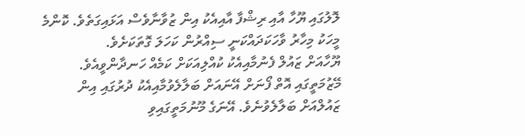ލޮލުގައި ޔޫހާ އާއި ރިޝްފާ އާއިއެކު އިން ޒުވާނާވެސް އަޅައިގަތެވެ. ކޮންމެ މީހަކު މިހާރު ވާހަކަދައްކަނީ ސިއްރުން ކަހަލަ ގޮތަކަށެވެ.
ޔޫހާއަށް ޒައުލް ފެނުމާއިއެކު ކުއްލިއަކަށް ކަމެއް ހަނދާންވީއެވެ. މޭޒުމަތީގައި އޮތް ފޯނަށް އޭނައަށް ބަލާލެވުމާއިއެކު ދުރުގައި އިން ޒައުލްއަށް ބަލާލެވުނެވެ. އޭނަގެ މޫނުމަތީގައިވި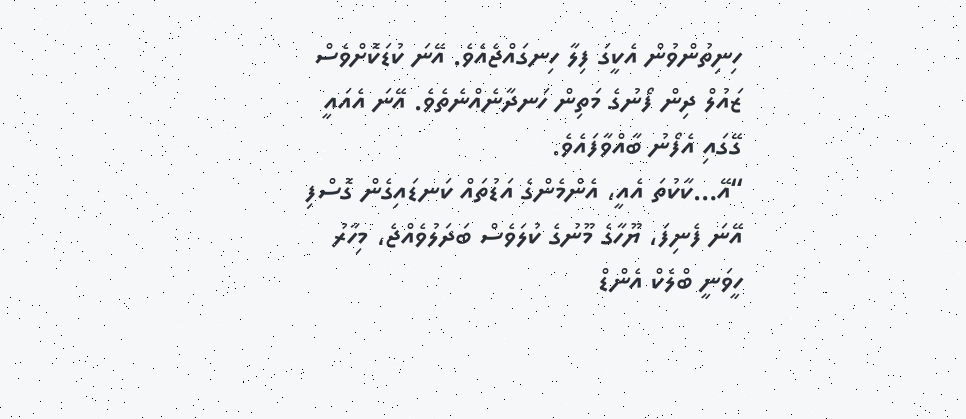ހިނިތުންވުން އެކީގަ ފިލާ ހިނގައްޖެއެވެ. އޭނަ ކުޑަކޮށްވެސް ޒައުލް ދިން ފޯނުގެ މަތިން ހަނދާނެއްނެތެވެ. އޭނަ އެއައީ ގޭގައި އެފޯނު ބާއްވާފައެވެ.
“އޭ…ކާކުތަ އެއީ، އެންމެންގެ އަޑުތައް ކަނޑައިގެން ގޮސްފި އޭނަ ފެނިފަ، ޔޫހާގެ މޫނުގެ ކުލަވެސް ބަދަލުވެއްޖެ، މިހާރު ހީވަނީ ބްލެކް އެންޑް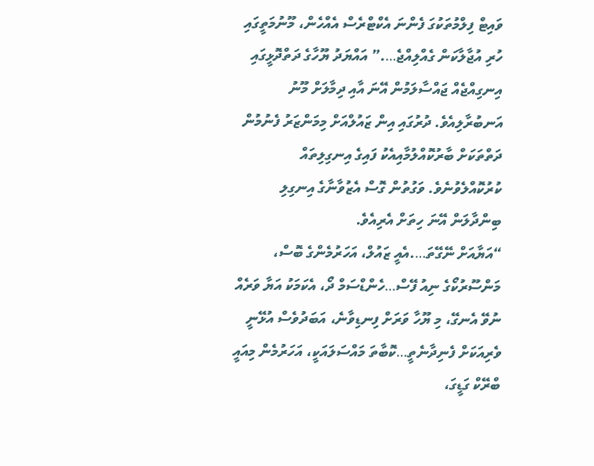ވައިޓް ފިލްމުތަކުގަ ފެންނަ އެކްޓްރެސް އެއްހެން، މޫނުމަތީގައި ހުރި އުޖާލާކަން ގެއްލިއްޖެ….” އައްޔަދު ޔޫހާގެ ދަތްދޮޅީގައި އިނގިއްޖެއް ޖައްސާލަމުން އޭނަ އާއި ދިމާލަށް މޫނު އަނބުރާލިއެވެ. ދުރުގައި އިން ޒައުލްއަށް މިމަންޒަރު ފެނުމުން ދަތްތަކަށް ބާރުކޮއްލުމާއިއެކު ފައިގެ އިނގިލިތައް ކުރުކޮއްލެވުނެވެ. ވަގުތުން ގޮސް އެޒުވާނާގެ އިނގިލި ބިންދާލަން އޭނަ ހިތަށް އެރިއެވެ.
“އަޔާއަށް ނޭގޭތަ….އެއީ ޒައުލް، އަހަރުމެންގެ ބޮސް، މަންސޫރުކޯގެ ނިއު ފޭސް…ހެންޑްސަމް ދޯ، އެކަމަކު އަޔާ ވަރެއް ނުވޭ އެނގޭ، މި ޔޫހާ ވަރަށް ފިނޑިވާނެ، އަބަދުވެސް އުޅޭނީ ވެރިއަކަށް ފެނިދާނެތީ…ކޮބާތަ މައްސަލައަކީ، އަހަރުމެން މިއައީ ބްރޭކް ގަޑީގަ،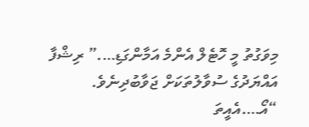މިވަގުތު މީ ހޮޓެލް އެންމެ އަމާންގަޑި….” ރިޝްފާ އައްޔަދުގެ ސުވާލުތަކަށް ޖަވާބުދިނެވެ.
“އޯ….އެއީތަ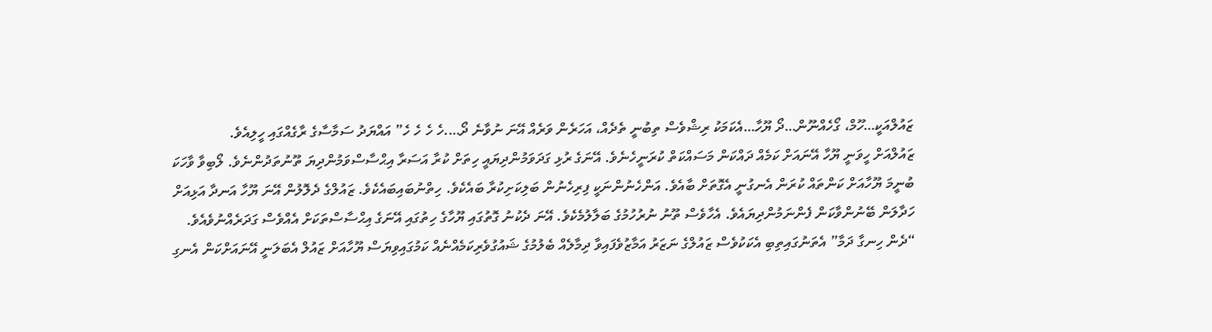ޒައުލްއަކީ…ހޫމް، ގޯހެއްނޫން…ދޯ ޔޫހާ…އެކަމަކު ރިޝްވެސް ތިބުނީ ތެދެއް، އަހަރެން ވަރެއް އޭނަ ނުވާނެ ދޯ….ހެ ހެ ހެ ހެ” އައްޔަދު ސަމާސާގެ ރާގެއްގައި ހީލިއެވެ.
ޒައުލްއަށް ހީވަނީ ޔޫހާ އޭނައަށް ކަމެއް ދައްކަން މަސައްކަތް ކުރަނީހެނެވެ. އޭނަގެ ރުޅި ގަދަވަމުންދިޔައީ ހިތަށް ކުރާ އަސަރާ އިޙްސާސްވަމުންދިޔަ ތޫނުތަދުންނެވެ. ލޯބިވާ ވާހަކަ ބުނީމަ ޔޫހާއަށް ކަންތައް ކުރަން އެނގުނީ އެގޮތަށް ބާއެވެ. އަންހެނުންނަކީ ފިރިހެނުން ބަލިކަށިކުރާ ބައެކެވެ. ހިތްނުބައިބައެކެވެ. ޒައުލްގެ ދެލޮލުން އޭނަ ޔޫހާ އަނދާ އަޅިއަށް ހަދާލަން ބޭނުންވާކަން ފެންނަމުންދިޔައެވެ. އެހާވެސް ތޫނު ނުރުހުމުގެ ބަލާލުމެކެވެ. އޭނަ ދެކުނު ގޮތުގައި ޔޫހާގެ ހިތުގައި އޭނަގެ އިޙްސާސްތަކަށް އެއްވެސް ގަދަރެއްނުވެއެވެ.
“ދެން ހިނގާ ދަމާ” އެތަނުގައިތިބި އެކަކުވެސް ޒައުލްގެ ނަޒަރު އަމާޒުވެފައިވާ ދިމާލެއް ބެލުމުގެ ޝައުގުވެރިކަމެއްނެއް ކަމުގައިވިޔަސް ޔޫހާއަށް ޒައުލް އެބަލަނީ އޭނައަށްކަން އެނގި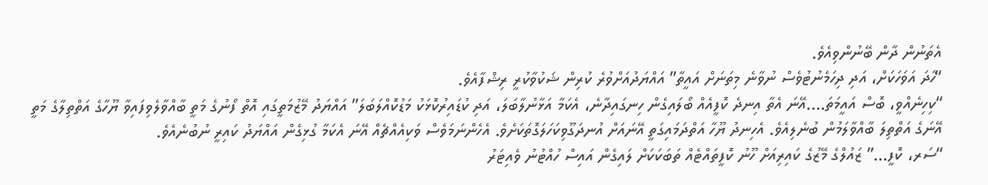އެތަނުން ދާން ބޭނުންވިއެވެ.
“ހާދަ އަވަހަކަށް، އަދި ދިހަމެނުޓުވެސް ނުވާނެ މިތަނަށް އައީތާ” އައްޔަދުއަށްވުރެ ކުރިން ޝަކުވާކުރީ ރިޝްފާއެވެ.
“ކިހިނެއްވީ، ބޮސް އައީމަތަ….އޭނަ އެތާ އިނދެ ކޮފީއެއް ބޯލައިގެން ހިނގައިދާނެ، އެކަމާ އަޅާނުލާބަލަ، އަދި ކުޑައިރުކޮޅަކު މަޑުކޮއްލަބަލަ” އައްޔަދު މޭޒުމަތީގައި އޮތް ފޯނުގެ މަތީ ބާއްވާލެވިފައިވާ ޔޫހާގެ އަތްތިލާގެ މަތީ އޭނަގެ އަތްތިލަ ބާއްވާލަމުން ބުނެލިއެވެ. އެހިނދު ޔޫހާ އަތްދަމައިގަތީ އޭނައަށް އުނދަގޫވިކަހަލަގޮތަކަށެވެ. އެހެންނަމަވެސް ވަކިއެއްޗެއް އޭނަ އެކަމާ ގުޅިގެން އައްޔަދު ކައިރީ ނުބުނެއެވެ.
“ސަރ، ކޮފީ…” ޒައުލްގެ މޭޒުގެ ކައިރިއަށް ހޫނު ކޮފީތައްޓެއް ތަބަކަކަށް ލައިގެން އައިސް ހުއްޓުނު ވެއިޓަރު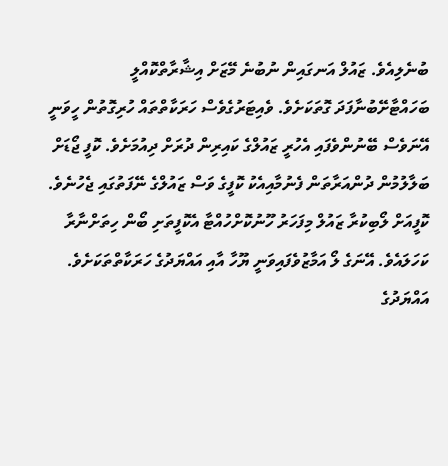ބުނެލިއެވެ. ޒައުލް އަނގައިން ނުބުނެ މޭޒަށް އިޝާރާތްކޮއްލީ ބަހައްޓާށޭބުނާފަދަ ގޮތަކަށެވެ. ވެއިޓަރުގެވެސް ހަރަކާތްތައް ހުރިގޮތުން ހީވަނީ އޭނަވެސް ބޭނުންވެފައި އެހުރީ ޒައުލްގެ ކައިރިން ދުރަށް ދިއުމަށެވެ. ކޮފީ ޖޯޑަށް ބަލާލުމުން ދުންއަރާތަން ފެނުމާއިއެކު ކޮފީގެ ވަސް ޒައުލްގެ ނޭފަތުގައި ޖެހުނެވެ. ކޮފީއަށް ލޯބިކުރާ ޒައުލް މިފަހަރު ހޫނުކޮށްހުއްޓާ އެކޮފީތަށި ބޯން ހިތަށްނާރާ ކަހަލައެވެ. އޭނަގެ ލޯ އަމާޒުވެފައިވަނީ ޔޫހާ އާއި އައްޔަދުގެ ހަރަކާތްތަކަށެވެ. އައްޔަދުގެ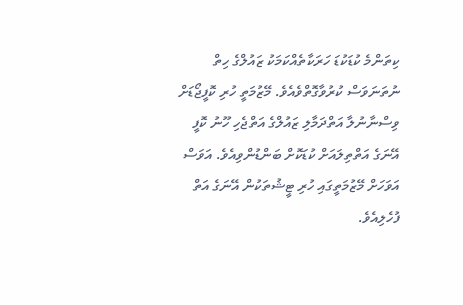ކިތަންމެ ކުޑަކުޑަ ހަރަކާތެއްކަމަކު ޒައުލްގެ ހިތް ނުތަނަވަސް ކުރުވާގޮތްވެއެވެ. މޭޒުމަތީ ހުރި ކޮފީޖޯޑަށް ވިސްނާނުލާ އަތްދަމާލި ޒައުލްގެ އަތްޖެހި ހޫނު ކޮފީ އޭނަގެ އަތްތިލައަށް ކުޑަކޮށް ބަންޑުންވިއެވެ. އަވަސް އަވަހަށް މޭޒުމަތީގައި ހުރި ޓީޝުތަކުން އޭނަގެ އަތް ފުހެލިއެވެ.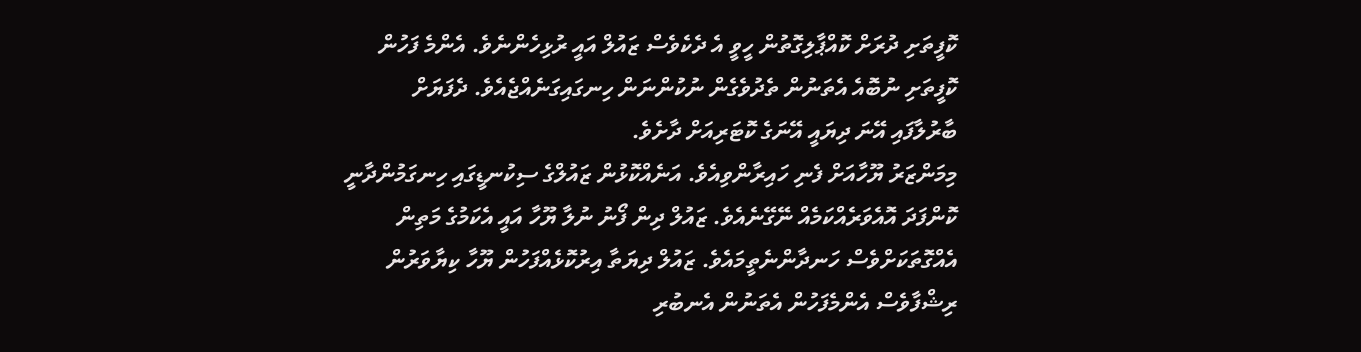ކޮފީތަށި ދުރަށް ކޮއްޕާލިގޮތުން ހީވީ އެ ދެކެވެސް ޒައުލް އައީ ރުޅިހެންނެވެ. އެންމެ ފަހުން ކޮފީތަށި ނުބޮއެ އެތަނުން ތެދުވެގެން ނުކުންނަން ހިނގައިގަނެއްޖެއެވެ. ދެފަޔަށް ބާރުލާފައި އޭނަ ދިޔައީ އޭނަގެ ކޮޓަރިއަށް ދާށެވެ.
މިމަންޒަރު ޔޫހާއަށް ފެނި ހައިރާންވިއެވެ. އަނެއްކޮޅުން ޒައުލްގެ ސިކުނޑީގައި ހިނގަމުންދާނީ ކޮންފަދަ އޮއެވަރެއްކަމެއް ނޭގޭނެއެވެ. ޒައުލް ދިން ފޯނު ނުލާ ޔޫހާ އައީ އެކަމުގެ މަތިން އެއްގޮތަކަށްވެސް ހަނދާންނެތީމައެވެ. ޒައުލް ދިޔަތާ އިރުކޮޅެއްފަހުން ޔޫހާ ކިޔާވަރުން ރިޝްފާވެސް އެންމެފަހުން އެތަނުން އެނބުރި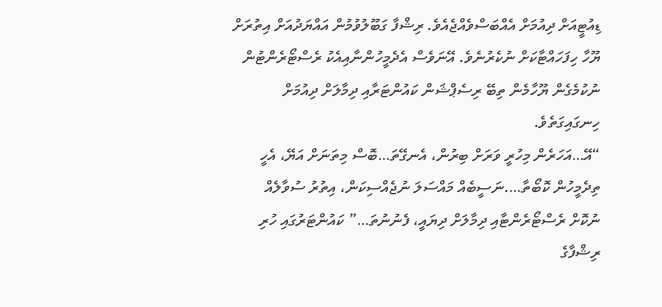ޑިއުޓީއަށް ދިއުމަށް އެއްބަސްވެއްޖެއެވެ. ރިޝްފާ ގަބޫލުވުމުން އައްޔަދުއަށް އިތުރަށް ޔޫހާ ހިފަހައްޓާކަށް ނުކެރުނެވެ. އޭނަވެސް އެދެމީހުންނާއިއެކު ރެސްޓޯރެންޓުން ނުކުމެގެން ޔޫހާމެން ތިބޭ ރިސެޕްޝަން ކައުންޓަރާއި ދިމާލަށް ދިއުމަށް ހިނގައިގަތެވެ.
“އޭ…އަހަރެން މިހުރީ ވަރަށް ބިރުން، އެނގޭތަ…ބޮސް މިތަނަށް އަޔޭ، އެހީ ތިދެމީހުން ކޮބޯތާ….ނަސީބެއް މައްސަލަ ނުޖެއްސިކަން، އިތުރު ސުވާލެއް ނުކޮށް ރެސްޓޯރެންޓާއި ދިމާލަށް ދިޔައީ، ފެނުނުތަ…” ކައުންޓަރުގައި ހުރި ރިޝްފާގެ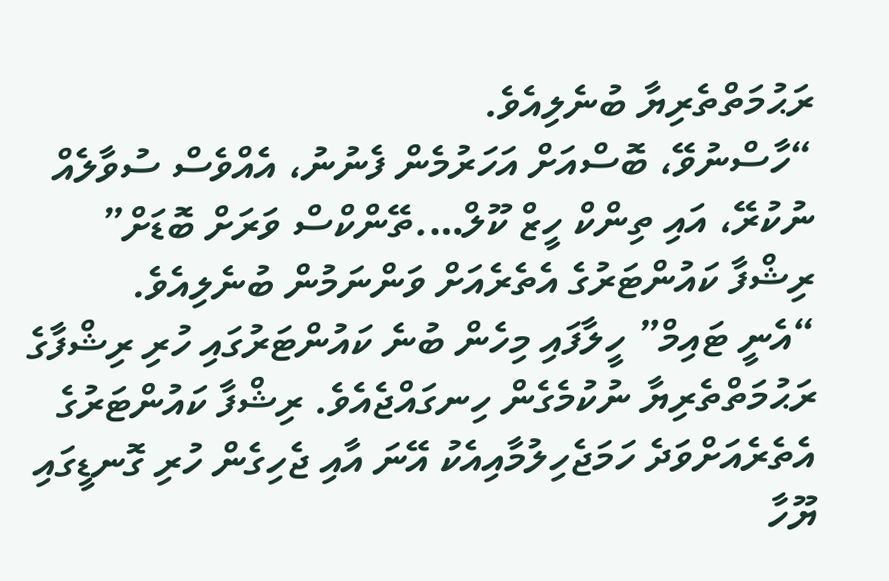ރަޙުމަތްތެރިޔާ ބުނެލިއެވެ.
“ހާސްނުވޭ، ބޮސްއަށް އަހަރުމެން ފެނުނު، އެއްވެސް ސުވާލެއް ނުކުރޭ، އައި ތިންކް ހީޒް ކޫލް….ތޭންކްސް ވަރަށް ބޮޑަށް” ރިޝްފާ ކައުންޓަރުގެ އެތެރެއަށް ވަންނަމުން ބުނެލިއެވެ.
“އެނީ ޓައިމް” ހީލާފައި މިހެން ބުނެ ކައުންޓަރުގައި ހުރި ރިޝްފާގެ ރަޙުމަތްތެރިޔާ ނުކުމެގެން ހިނގައްޖެއެވެ. ރިޝްފާ ކައުންޓަރުގެ އެތެރެއަށްވަދެ ހަމަޖެހިލުމާއިއެކު އޭނަ އާއި ޖެހިގެން ހުރި ގޮނޑީގައި ޔޫހާ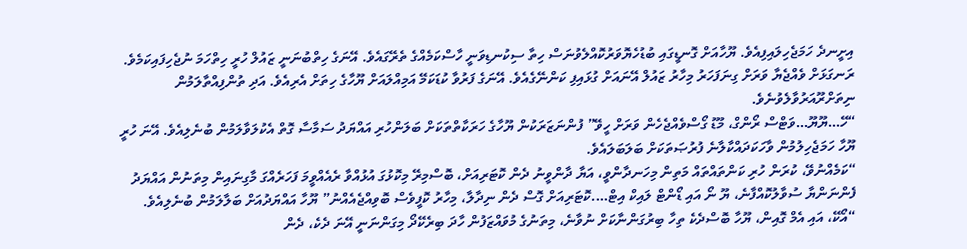އިށީނދެ ހަމަޖެހިލައިފިއެވެ. ޔޫހާއަށް ގޮނޑީގައި ބުޑުހެޔޮވަރުކޮއްލެވުނަސް ހިތާ ސިކުނޑިވަނީ ހާސްކަމެއްގެ ތެރޭގައެވެ. އޭނަގެ ހިތްބުނަނީ ޒައުލް ހުރީ ހިތްހަމަ ނުޖެހިފައިކަމެވެ. ރަނގަޅަށް ވެއްޖެޔާ ވަރަށް ގިނަފަހަރު މިހާރު ޒައުލް އޭނައަށް ގުޅައިފި ކަންނޭގެއެވެ. އޭނަގެ ފަރުވާ ކުޑަކަމޭ އަމިއްލައަށް ޔޫހާގެ ހިތަށް އެރިއެވެ. އަދި ތުންފިއްތާލަމުން ނިތަށްރޫއަރުވާލެވުނެވެ.
“ހޭ…ޔޫޔޫ…ވަޓްސް ރޯންގް، މޫޑު ގޯސްވެއްޖެހެން ވަރަށް ހީވޭ” ފުންނަޒަރަކުން ޔޫހާގެ ހަރަކާތްތަކަށް ބަލަންހުރި އައްޔަދު ސަމާސާ ގޮތް އެކުލަވާލަމުން ބުނެލިއެވެ. އޭނަ ހުރީ ޔޫހާ ހަމަޖެހިލުމުން ވާހަކަދައްކާލާނެ ފުރުޞަތަކަށް ބަލަބަލައެވެ.
“ކަމެއްނުވޭ، ކުރަން ހުރި ކަންތައްތައް މަތިން މިހަނދާންވީ، އަޔާ ދާންވީނު ދެން ކޮޓަރިއަށް، ބޮސްމިރޭ މިކޮޅުގަ އުޅުއްވާ ރެއެއްވީމަ ފަހަރެއްގަ މާގިނައިން މިތަނުން އައްޔަދު ފެންނަންޔާ ސުވާލުކޮއްފާނެ، ޔޫ ނޯ އައި ޑޯންޓް ލައިކް އިޓް….ކޮޓަރިއަށް ގޮސް ދެން ނިދާލާ، މިހާރު ކޮފީވެސް ބޮވިއްޖެއެއްނު” ޔޫހާ އައްޔަދުއަށް ބަލާލަމުން ބުނެލިއެވެ.
“އޯކޭ، އައި އެމް ގޮއިން، ޔޫހާ ބޮސްދެކެ ތިހާ ބިރުގަންނާކަށް ނުވާނެ، މިތަނުގެ މުވައްޒަފުން ހާދަ ބިރެކޭދޯ މިގަންނަނީ އޭނަ ދެކެ، ދެން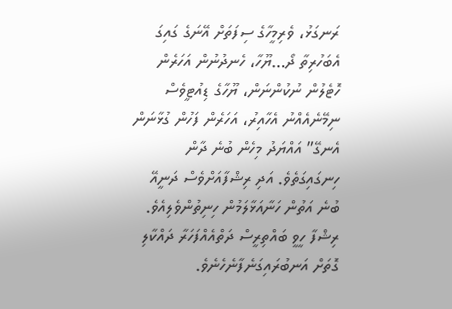ރަނގަޅު، ވެރިމީހާގެ ސިފަތަށް އޭނަގެ ގައިގަ އެބަހުރިތާ ދޯ…ޔޫހާ، ހެނދުނުން އަހަރެން ހޮޓެލުން ނުކުންނަން، ޔޫހާގެ ޑިއުޓީވެސް ނިމޭނެއެއްނު އެހާއިރު، އަހަރެން ފަހުން ގުޅާނަން އެނގޭ” އައްޔަދު މިހެން ބުނެ ދާން ހިނގައިގަތެވެ. އަދި ރިޝްފާއަށްވެސް ދަނީއޭ ބުނެ އަތުން ހަނާއަޅާލަމުން ހިނިތުންވެލިއެވެ. ރިޝްފާ ހީވީ ބައްތިރީސް ދަތްއެއްފަހަރާ ދައްކާލި ގޮތަށް އަނބުރައިގަނެފާނެހެނެވެ.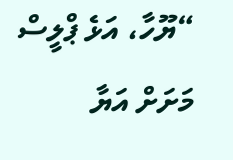“ޔޫހާ، އަޅެ ޕްލީސް މަށަށް އަޔާ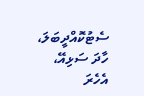ސެޓުކޮއްދީބަލަ، ހާދަ ސަޅިއޭ، އެހެރަ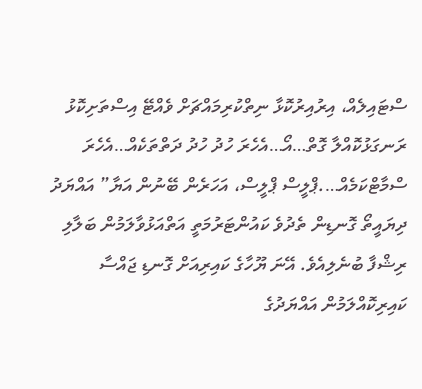ސްޓައިލެއް، އިރުއިރުކޮޅާ ނިތްކުރިމައްޗަށް ވެއްޓޭ އިސްތަށިކޮޅު ރަނގަޅުކޮއްލާ ގޮތް…އޯ…އެހެރަ ހުދު ހުދު ދަތްތަކެއް…އެހެރަ ސްމާޓްކަމެއް….ޕްލީސް ޕްލީސް، އަހަރެން ބޭނުން އަޔާ” އައްޔަދު ދިޔައީތޯ ގޮނޑިން ތެދުވެ ކައުންޓަރުމަތީ އަތްއަޅުވާލަމުން ބަލާލި ރިޝްފާ ބުނެލިއެވެ. އޭނަ ޔޫހާގެ ކައިރިއަށް ގޮނޑި ޖައްސާ ކައިރިކޮއްލަމުން އައްޔަދުގެ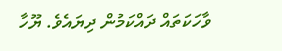ވާހަކަތައް ދައްކަމުން ދިޔައެވެ. ޔޫހާ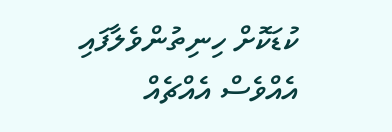ކުޑަކޮށް ހިނިތުންވެލާފައި އެއްވެސް އެއްޗެއް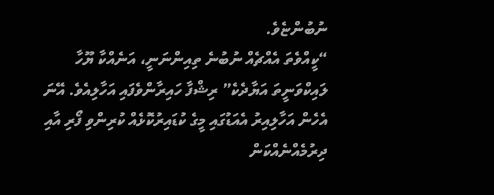ނުބުންޏެވެ.
“ކީއްވެތަ އެއްޗެއް ނުބުނެ ތިއިންނަނީ، އަނެއްކާ ޔޫހާ ލައިކްވަނީތަ އަޔާދެކެ” ރިޝްފާ ހައިރާންވެފައި އަހާލިއެވެ. އޭނަ އެހެން އަހާލިއިރު އެއަޑުގައި މީގެ ކުޑައިރުކޮޅެއް ކުރިންވި ފޯރި އާއި ދިރުމެއްނެއްކަން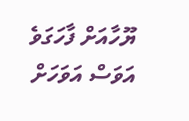ޔޫހާއަށް ފާހަގަވެ އަވަސް އަވަހަށް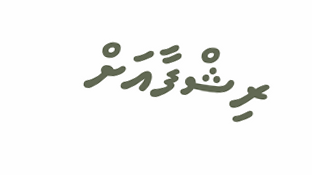ރިޝްފާއަށް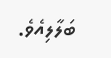ބަލާލިއެވެ.